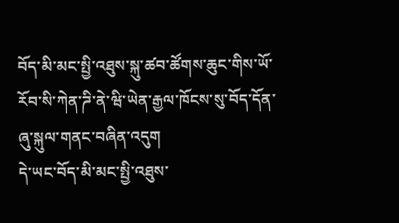བོད་མི་མང་སྤྱི་འཐུས་སྐུ་ཚབ་ཚོགས་ཆུང་གིས་ཡོ་རོབ་སི་ཀེན་ཌི་ནེ་ཝི་ཡེན་རྒྱལ་ཁོངས་སུ་བོད་དོན་ཞུ་སྐུལ་གནང་བཞིན་འདུག
དེ་ཡང་བོད་མི་མང་སྤྱི་འཐུས་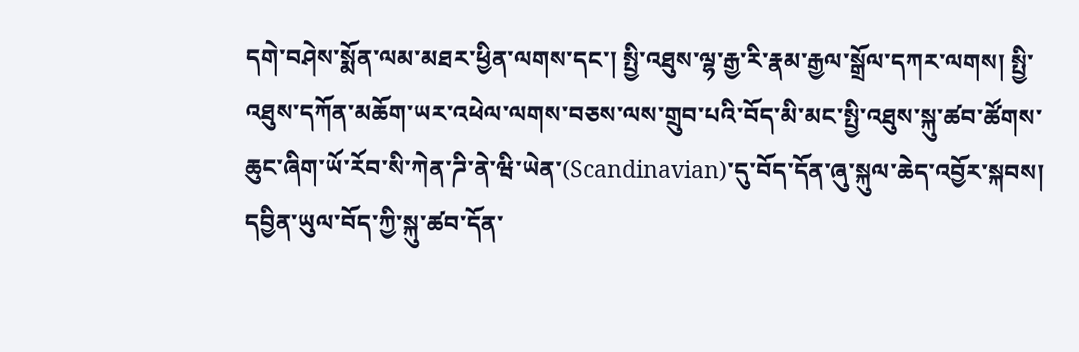དགེ་བཤེས་སྨོན་ལམ་མཐར་ཕྱིན་ལགས་དང་། སྤྱི་འཐུས་ལྷ་རྒྱ་རི་རྣམ་རྒྱལ་སྒྲོལ་དཀར་ལགས། སྤྱི་འཐུས་དཀོན་མཆོག་ཡར་འཕེལ་ལགས་བཅས་ལས་གྲུབ་པའི་བོད་མི་མང་སྤྱི་འཐུས་སྐུ་ཚབ་ཚོགས་ཆུང་ཞིག་ཡོ་རོབ་སི་ཀེན་ཌི་ནེ་ཝི་ཡེན་(Scandinavian)་དུ་བོད་དོན་ཞུ་སྐུལ་ཆེད་འབྱོར་སྐབས། དབྱིན་ཡུལ་བོད་ཀྱི་སྐུ་ཚབ་དོན་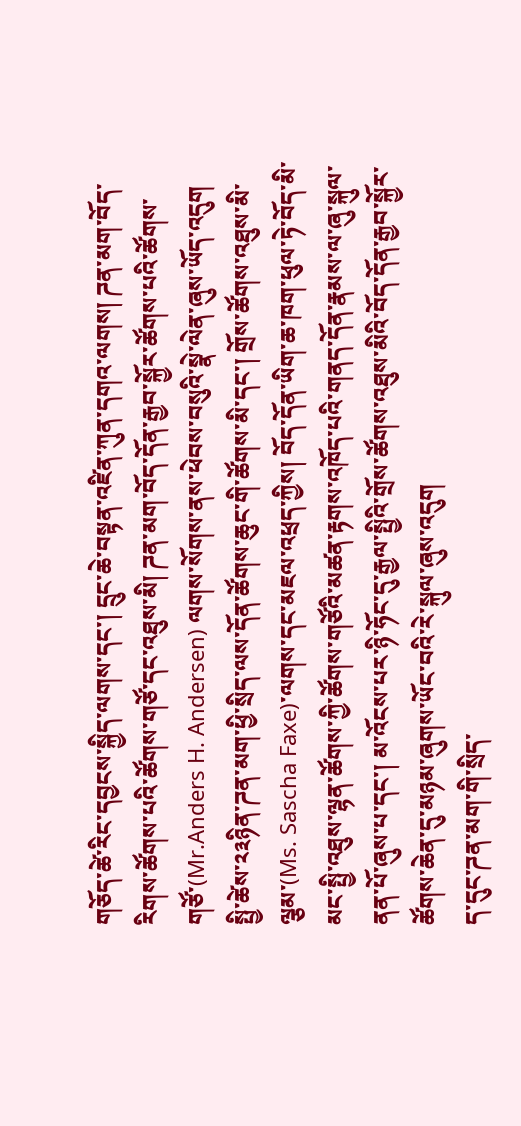གཅོད་ཚེ་རིང་དབྱངས་སྐྱིད་ལགས་དང་། དྲུང་ཆེ་བསྟན་འཛིན་ཀུན་དགའ་ལགས། ཌན་མག་བོད་རིགས་ཚོགས་པའི་ཚོགས་གཙོ་དང་འཐུས་མི། ཌན་མག་བོད་དོན་རྒྱབ་སྐྱོར་ཚོགས་པའི་ཚོགས་གཙོ་(Mr.Anders H. Andersen) ལགས་སོགས་ནས་ཕེབས་བསུའི་སྣེ་ལེན་ཞུས་ཡོད་འདུག
སྤྱི་ཚེས་༢༣ཉིན་ཌན་མག་ཕྱི་སྲིད་ལས་དོན་ཚོགས་ཆུང་གི་ཚོགས་མི་དང་། གྲོས་ཚོགས་འཐུས་མི་ལྕམ་(Ms. Sascha Faxe)་ལགས་དང་མཇལ་འཕྲད་ཀྱིས། བོད་དོན་ཡིག་ཆ་ཁག་ཕུལ་ཏེ་བོད་མི་མང་སྤྱི་འཐུས་ལྷན་ཚོགས་ཀྱི་ཚོགས་གཙོའི་མཚན་རྟགས་འཁོད་པའི་གནད་དོན་རྣམས་ལ་ཞུ་སྐུལ་ནན་པོ་ཞུས་པ་དང་། མ་འོངས་པར་ཉི་ཧོང་དུ་རྒྱལ་སྤྱིའི་གྲོས་ཚོགས་འཐུས་མིའི་བོད་དོན་རྒྱབ་སྐྱོར་ཚོགས་ཆེན་དུ་མཉམ་ཞུགས་ཡོང་བའི་རེ་སྐུལ་ཞུས་འདུག
ད་དུང་ཌན་མག་གི་སྲིད་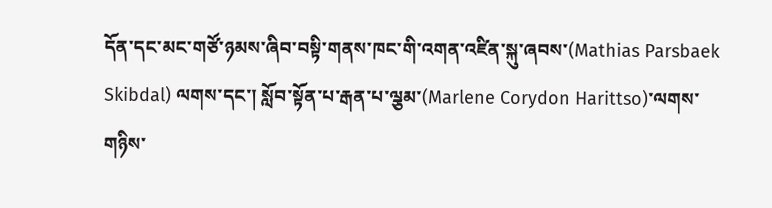དོན་དང་མང་གཙོ་ཉམས་ཞིབ་བསྟི་གནས་ཁང་གི་འགན་འཛིན་སྐུ་ཞབས་(Mathias Parsbaek Skibdal) ལགས་དང་། སློབ་སྟོན་པ་རྒན་པ་ལྕམ་(Marlene Corydon Harittso)་ལགས་གཉིས་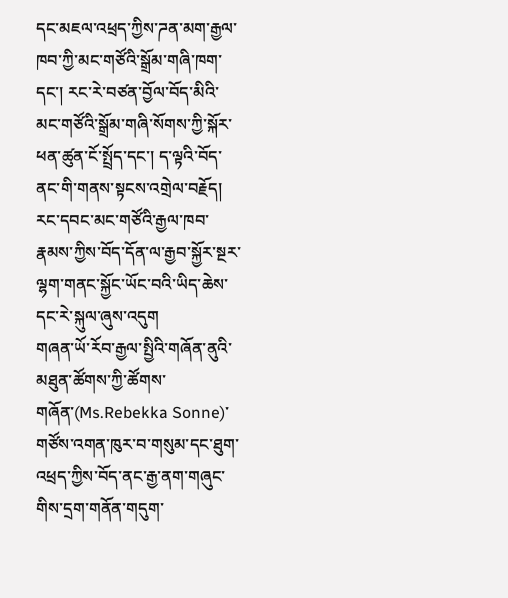དང་མཇལ་འཕྲད་ཀྱིས་ཌན་མག་རྒྱལ་ཁབ་ཀྱི་མང་གཙོའི་སྒྲོམ་གཞི་ཁག་དང་། རང་རེ་བཙན་བྱོལ་བོད་མིའི་མང་གཙོའི་སྒྲོམ་གཞི་སོགས་ཀྱི་སྐོར་ཕན་ཚུན་ངོ་སྤྲོད་དང་། ད་ལྟའི་བོད་ནང་གི་གནས་སྟངས་འགྲེལ་བརྗོད། རང་དབང་མང་གཙོའི་རྒྱལ་ཁབ་རྣམས་ཀྱིས་བོད་དོན་ལ་རྒྱབ་སྐྱོར་སྔར་ལྷག་གནང་སྐྱོང་ཡོང་བའི་ཡིད་ཆེས་དང་རེ་སྐུལ་ཞུས་འདུག
གཞན་ཡོ་རོབ་རྒྱལ་སྤྱིའི་གཞོན་ནུའི་མཐུན་ཚོགས་ཀྱི་ཚོགས་གཞོན་(Ms.Rebekka Sonne)་གཙོས་འགན་ཁུར་བ་གསུམ་དང་ཐུག་འཕྲད་ཀྱིས་བོད་ནང་རྒྱ་ནག་གཞུང་གིས་དྲག་གནོན་གདུག་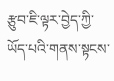རྩུབ་ཇི་ལྟར་བྱེད་ཀྱི་ཡོད་པའི་གནས་སྟངས་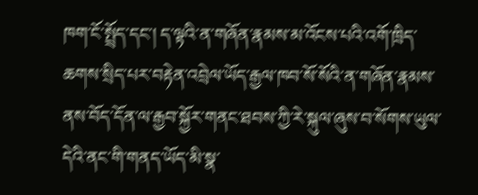ཁག་ངོ་སྤྲོད་དང་། ད་ལྟའི་ན་གཞོན་རྣམས་མ་འོངས་པའི་འགོ་ཁྲིད་ཆགས་སྲིད་པར་བརྟེན་འབྲེལ་ཡོད་རྒྱལ་ཁབ་སོ་སོའི་ན་གཞོན་རྣམས་ནས་བོད་དོན་ལ་རྒྱབ་སྐྱོར་གནང་ཐབས་ཀྱི་རེ་སྐུལ་ཞུས་བ་སོགས་ཡུལ་དེའི་ནང་གི་གནད་ཡོད་མི་སྣ་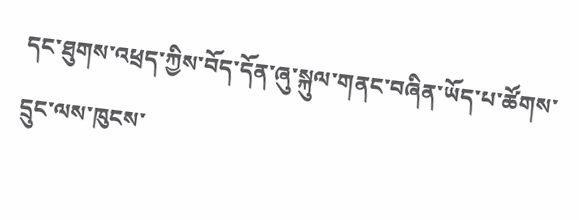དང་ཐུགས་འཕྲད་ཀྱིས་བོད་དོན་ཞུ་སྐུལ་གནང་བཞིན་ཡོད་པ་ཚོགས་དྲུང་ལས་ཁུངས་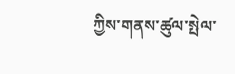ཀྱིས་གནས་ཚུལ་སྤེལ་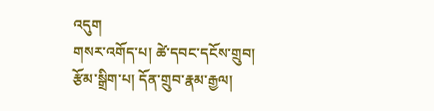འདུག
གསར་འགོད་པ། ཚེ་དབང་དངོས་གྲུབ།
རྩོམ་སྒྲིག་པ། དོན་གྲུབ་རྣམ་རྒྱལ།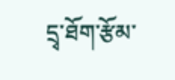དྲྭ་ཐོག་རྩོམ་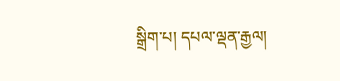སྒྲིག་པ། དཔལ་ལྡན་རྒྱལ།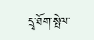དྲྭ་ཐོག་སྤེལ་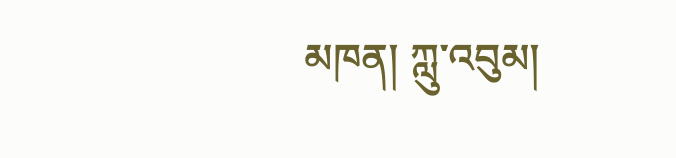མཁན། ཀླུ་འབུམ།